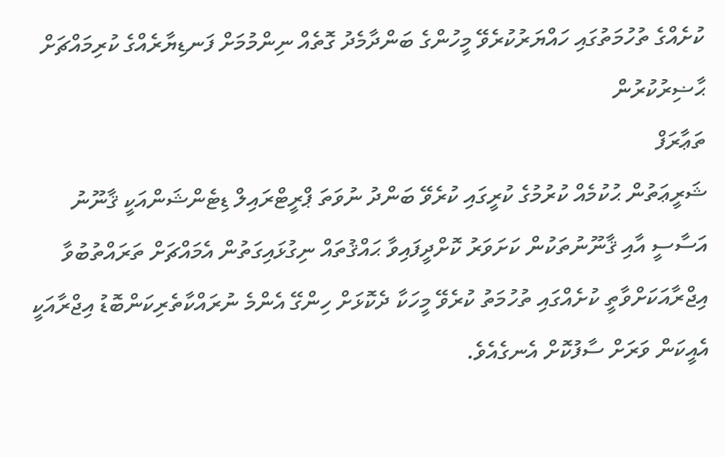ކުށެއްގެ ތުހުމަތުގައި ހައްޔަރުކުރެވޭ މީހުންގެ ބަންދާމެދު ގޮތެއް ނިންމުމަށް ފަނޑިޔާރެއްގެ ކުރިމައްޗަށް ޙާޟިރުކުރުން
ތަޢާރަފް
ޝަރީޢަތުން ޙުކުމެއް ކުރުމުގެ ކުރީގައި ކުރެވޭ ބަންދު ނުވަތަ ޕްރީޓްރައިލް ޑިޓެންޝަންއަކީ ޤާނޫނު އަސާސީ އާއި ޤާނޫނުތަކުން ކަށަވަރު ކޮށްދީފައިވާ ޙައްޤުތައް ނިގުޅައިގަތުން އެމައްޗަށް ތަރައްތުބުވާ އިޖްރާއަކަށްވާތީ ކުށެއްގައި ތުހުމަތު ކުރެވޭ މީހަކާ ދެކޮޅަށް ހިންގޭ އެންމެ ނުރައްކާތެރިކަންބޮޑު އިޖްރާއަކީ އެއީކަން ވަރަށް ސާފުކޮށް އެނގެއެވެ.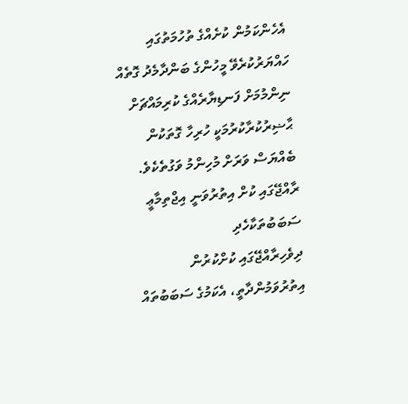އެހެންކަމުން ކުށެއްގެ ތުހުމަތުގައި ހައްޔަރުކުރެވޭ މީހުންގެ ބަންދާމެދު ގޮތެއް ނިންމުމަށް ފަނޑިޔާރެއްގެ ކުރިމައްޗަށް ޙާޟިރުކުރާކުރުމަކީ ހުރިހާ ގޮތަކުން ބެއްޔަސް ވަރަށް މުހިންމު ވަގުތެކެވެ.
ރާއްޖޭގައި ކުށް އިތުރުވަނީ އިޖްތިމާޢީ ސަބަބުތަކާހެދި
ދިވެހިރާއްޖޭގައި ކުށްކުރުން އިތުރުވަމުންދާތީ، އެކަމުގެ ސަބަބުތައް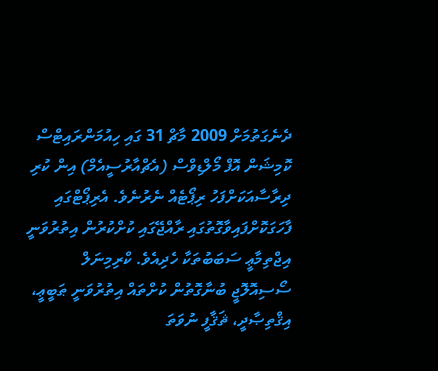ދެނެގަތުމަށް 2009 މާޗް 31 ގައި ހިއުމަންރައިޓްސް ކޮމިޝަން އޮފް މޯލްޑިވްސް (އެޗްއާރުސީއެމް) އިން ކުރި ދިރާސާއަކަށްފަހު ރިޕޯޓެއް ނެރުނެވެ. އެރިޕޯޓްގައި ފާހަގަކޮށްފައިވާގޮތުގައި ރާއްޖޭގައި ކުށްކުރުން އިތުރުވަނީ އިޖްތިމާޢީ ސަބަބުތަކާ ހެދިއެވެ. ކްރިމިނަލް ސޯސިއޮލޮޖީ ބުނާގޮތުން ކުށްތައް އިތުރުވަނީ ޠަބީޢީ، އިޤްތިޞާދީ، ޘަޤާފީ ނުވަތަ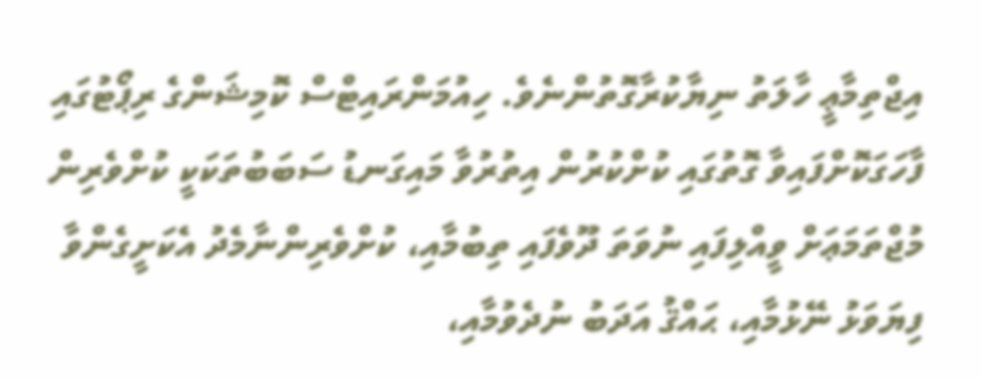އިޖްތިމާޢީ ހާލަތު ނިޔާކުރާގޮތުންނެވެ. ހިއުމަންރައިޓްސް ކޮމިޝަންގެ ރިޕޯޓުގައި ފާހަގަކޮށްފައިވާ ގޮތުގައި ކުށްކުރުން އިތުރުވާ މައިގަނޑު ސަބަބުތަކަކީ ކުށްވެރިން މުޖްތަމަޢަށް ވީއްލިފައި ނުވަތަ ދޫވެފައި ތިބުމާއި، ކުށްވެރިންނާމެދު އެކަށީގެންވާ ފިޔަވަޅު ނޭޅުމާއި، ޙައްޤު އަދަބު ނުދެވުމާއި،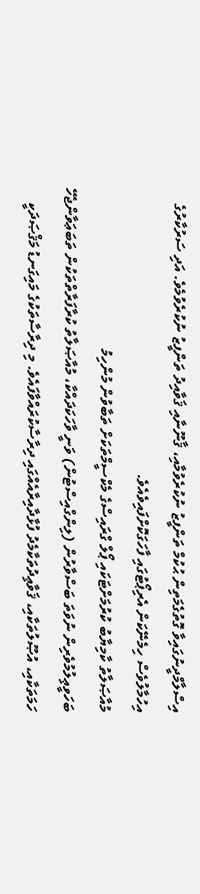އިސްލާމްދީނުގައިވާ ގޮތުގެމަތިން ޙުކުމް ތަންފީޒު ނުކުރެވުމާއި، ޤާނޫނާއި ޤަވާއިދު ތަންފީޒު ނުކުރެވުމެވެ. އަދި ސަރުކާރުގެ އިހުމާލުވެސް ހިމެނޭކަން އެރިޕޯޓުގައި ފާހަގަކޮށްފައިވެއެވެ.
މުއާޞަލާތު ކާމިޔާބު ކުރުމަށްޓަކައި ޕޯލް ގްރައިސްގެ މެކްސީމްތަކަށް ތަބާވުން މުންހިމު
ބަހަވީޢިލުމުވެރިން ނުވަތަ ބަސްވާރުން (ލިންގްއިސްޓުން) ވަނީ ވާހަކަދައްކާ، މުއާޞަލާތު ކުރާފަރާތްތަކުން ތަބަޢަވާންޖެހޭ ހަމަތަކާއި، އުޞޫލުތަކާއި، ޤަވާޢިދުތަކާމެދު ފުޅާދާއިރާއެއްގައި ދިރާސާކުރައްވާފައެވެ. މި ދިރާސާތަކުގެ މައިގަނޑު މަޤްޞަދަކީ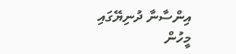އިންސާނާ ދުނިޔޭގައި މީހުން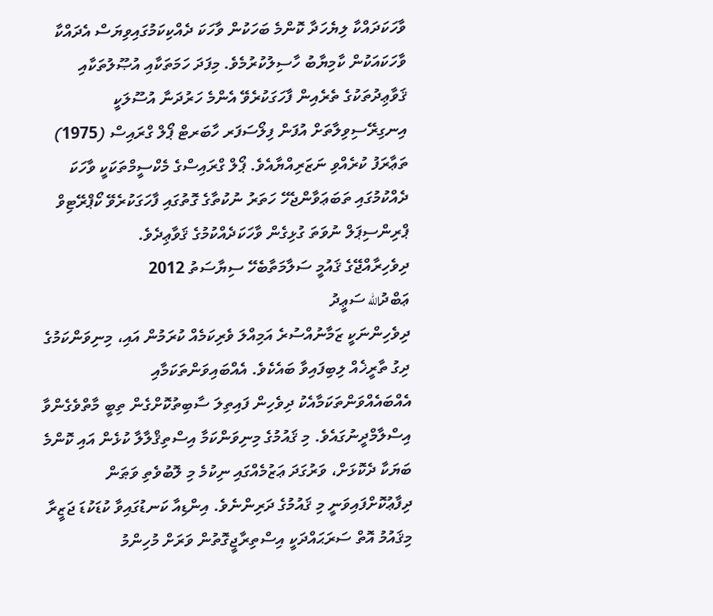ވާހަކަދައްކާ ލިޔެހަދާ ކޮންމެ ބަހަކުން ވާހަކަ ދެއްކިކަމުގައިވިޔަސް އެދައްކާ ވާހަކައަކުން ކާމިޔާބު ހާސިލުކުރުމެވެ. މިފަދަ ހަމަތަކާއި އުޞޫލުތަކާއި ޤަވާޢިދުތަކުގެ ތެރެއިން ފާހަގަކުރެވޭ އެންމެ ހަރުދަނާ އުސޫލަކީ އިނގިރޭސިވިލާތަށް އުފަން ފިލޯސަފަރ ހާބަރޓް ޕޯލް ގްރައިސް (1975) ތަޢާރަފު ކުރެއްވި ނަޒަރިއްޔާއެވެ. ޕޯލް ގްރައިސްގެ މެކްސީމްތަކަކީ ވާހަކަ ދެއްކުމުގައި ތަބަޢަވާންޖެހޭ ހަތަރު ނުކުތާގެ ގޮތުގައި ފާހަގަކުރެވޭ ކޯޕްރޭޓިވް ޕްރިންސިޕަލް ނުވަތަ ގުޅިގެން ވާހަކަދެއްކުމުގެ ޤަވާޢިދެވެ.
ދިވެހިރާއްޖޭގެ ޤައުމީ ސަލާމަތާބެހޭ ސިޔާސަތު 2012
ޢަބްދުالله ސަޢީދު
ދިވެހިންނަކީ ޒަމާނުއްސުރެ އަމިއްލަ ވެރިކަމެއް ކުރަމުން އައި، މިނިވަންކަމުގެ ދިގު ތާރީޚެއް ލިބިފައިވާ ބައެކެވެ. އެއްބައިވަންތަކަމާއި އެއްބައެއްވަންތަކަމާއެކު ދިވެހިން ފައިތިލަ ސާބިތުކޮށްގެން ތިބީ މާތްވެގެންވާ އިސްލާމްދީނުގައެވެ. މި ޤައުމުގެ މިނިވަންކަމާ އިސްތިޤްލާލާ ކުޅެން އައި ކޮންމެ ބަޔަކާ ދެކޮޅަށް، ވަރުގަދަ ޢަޒުމެއްގައި ނިކުމެ މި ލޮބުވެތި ވަޠަން ދިފާޢުކޮށްފައިވަނީ މި ޤައުމުގެ ދަރިންނެވެ. އިންޑިއާ ކަނޑުގައިވާ ކުޑަކުޑަ ޖަޒީރާ މިޤައުމު އޮތް ސަރަޙައްދަކީ އިސްތިރާޖީގޮތުން ވަރަށް މުހިންމު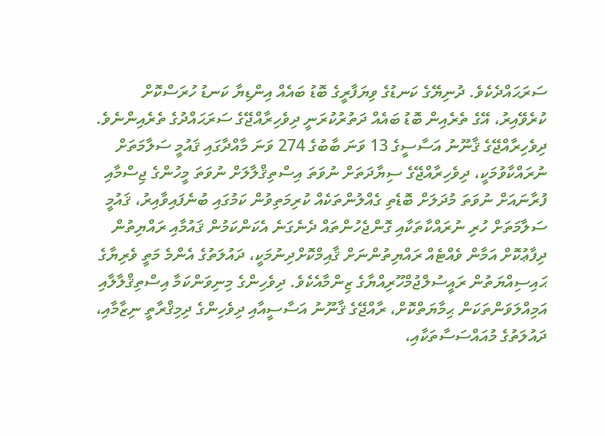ސަރަޙައްދެކެވެ. ދުނިޔޭގެ ކަނޑުގެ ވިޔަފާރީގެ ބޮޑު ބައެއް އިންޑިޔާ ކަނޑު ހުރަސްކޮށް ކުރެވޭއިރު، އޭގެ ތެރެއިން ބޮޑު ބައެއް ދަތުރުކުރަނީ ދިވެހިރާއްޖޭގެ ސަރަޙައްދުގެ ތެރެއިންނެވެ.
ދިވެހިރާއްޖޭގެ ޤާނޫނު އަސާސީގެ 13 ވަނަ ބާބުގެ 274 ވަނަ މާއްދާގައި ޤައުމީ ސަލާމަތަށް ނުރައްކާވުމަކީ، ދިވެހިރާއްޖޭގެ ސިޔާދަތަށް ނުވަތަ އިސްތިޤްލާލަށް ނުވަތަ މީހުންގެ ޖިސްމާއި ފުރާނައަށް ނުވަތަ މުދަލަށް ބޮޑެތި ގެއްލުންތަކެއް ކުރިމަތިވުން ކަމުގައި ބުނެފައިވާއިރު، ޤައުމީ ސަލާމަތަށް ހުރި ނުރައްކާތަކާއި ގޮންޖެހުންތައް ދެނެގަނެ އެކަންކަމުން ޤައުމާއި ރައްޔިތުން ދިފާޢުކޮށް އަމާން ވެއްޓެއް ރައްޔިތުންނަށް ޤާއިމްކޮށްދިނުމަކީ، ދައުލަތުގެ އެންމެ މަތީ ވެރިޔާގެ ޙައިސިއްޔަތުން ރައީސުލްޖުމްހޫރިއްޔާގެ ޒިންމާއެކެވެ. ދިވެހިންގެ މިނިވަންކަމާ އިސްތިޤްލާލާއި އަމިއްލަވަންތަކަން ޙިމާޔަތްކޮށް، ރާއްޖޭގެ ޤާނޫނު އަސާސީއާއި ދިވެހިންގެ ދިމިޤްރާތީ ނިޒާމާއި، ދައުލަތުގެ މުއައްސަސާތަކާއި،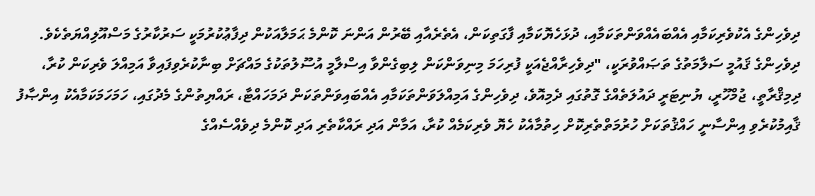ދިވެހިންގެ އެކުވެރިކަމާއި އެއްބައެއްވަންތަކަމާއި، ދުޅަހެޔޮކަމާއި ފާގަތިކަން، އެތެރެއާއި ބޭރުން އަންނަ ކޮންމެ ޙަމަލާއަކުން ދިފާޢުކުރުމަކީ ސަރުކާރުގެ މަސްއޫލިއްޔަތެކެވެ.
ދިވެހިންގެ ޤައުމީ ސަލާމަތުގެ ތަޞައްވުރަކީ، "ދިވެހިރާއްޖެއަކީ ފުރިހަމަ މިނިވަންކަން ލިބިގެންވާ އިސްލާމީ އުސޫލުތަކުގެ މައްޗަށް ބިނާކުރެވިފައިވާ އަމިއްލަ ވެރިކަން ކުރާ، ދިމިޤްރާތީ، ޖުމްހޫރީ، ޔުނިޓަރީ ދައުލަތެއްގެ ގޮތުގައި ދެމިއޮވެ، ދިވެހިންގެ އަމިއްލަވަންތަކަމާއި އެއްބައިވަންތަކަން ދަމަހައްޓާ، ރައްޔިތުންގެ މެދުގައި، ހަމަހަމަކަމާއެކު އިންޞާފު ޤާއިމުކުރެވި އިންސާނީ ހައްޤުތަކަށް ހުރުމަތްތެރިކޮށް ހިތުމާއެކު ހެޔޮ ވެރިކަމެއް ކުރާ، އަމާން އަދި ރައްކާތެރި އަދި ކޮންމެ ދިވެއްސެއްގެ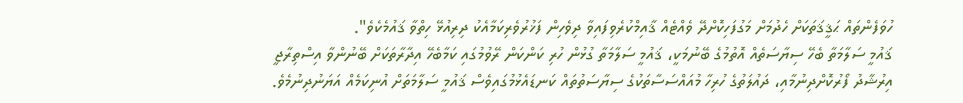ހުވަފެންތައް ޙަޤީޤަތަކަށް ހެދުމަށް މަގުފަހިކޮށްދޭ ވެއްޓެއް ޤާއިމްކުރެވިފައިވާ ދިވެހިން ފަޚުރުވެރިކަމާއެކު ދިރިއުޅޭ ހިތްވާ ޤައުމެކެވެ".
ޤައުމީ ސަލާމަތާ ބެހޭ ސިޔާސަތެއް އޮތުމުގެ ބޭނުމަކީ، ޤައުމީ ސަލާމަތާ ގުޅުން ހުރި ކަންކަން ރޭވުމުގައި ކަމާބެހޭ އިދާރާތަކަށް ބޭނުންވާ އިސްތިރާޖީ އިރުޝާދު ފޯރުކޮށްދިނުމާއި، ދައުލަތުގެ ހުރިހާ މުއައްސަސާތަކުގެ ސިޔާސަތުތައް ކަނޑައެޅުމުގައިވެސް ޤައުމީ ސަލާމަތަށް އުނިކަމެއް އަޔަނުދިނުމެވެ.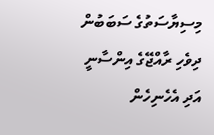މިސިޔާސަތުގެ ސަބަބުން ދިވެހި ރާއްޖޭގެ އިންސާނީ އަދި އެހެނިހެން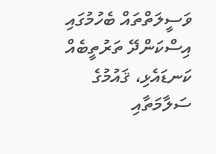ވަސީލަތްތައް ބެހުމުގައި އިސްކަންދޭ ތަރުތީބެއް ކަނޑައެޅި، ޤައުމުގެ ސަލާމަތާއި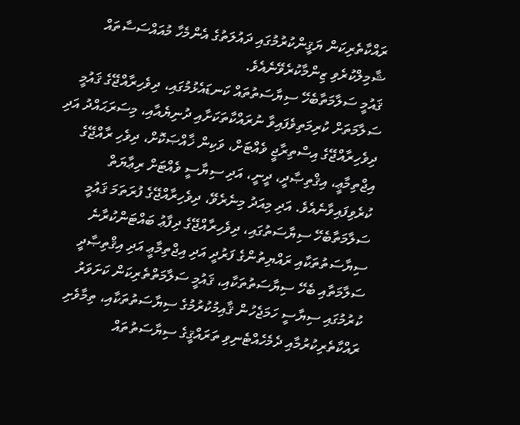ރައްކާތެރިކަން ޔަޤީންކުރުމުގައި ދައުލަތުގެ އެންމެހާ މުއައްސަސާތައް ޝާމިލްކުރެވި ޒިންމާކުރެވޭނެއެވެ.
ޤައުމީ ސަލާމަތާބެހޭ ސިޔާސަތުތައް ކަނޑައެޅުމުގައި، ދިވެހިރާއްޖޭގެ ޤައުމީ ސަލާމަތަށް ކުރިމަތިވެފައިވާ ނުރައްކާތަކަށާއި ދުނިޔެއާއި، މިސަރަޙައްދު އަދި ދިވެހިރާއްޖޭގެ އިސްތިރާޖީ ވެއްޓަށް، ވަކިން ޚާއްޞަކޮށް، ދިވެހި ރާއްޖޭގެ އިޖްތިމާޢީ، އިޤްތިޞާދީ، ދީނީ، އަދި ސިޔާސީ ވެއްޓަށް ރިޢާޔަތް ކުރެވިފައިވާނެއެވެ. އަދި މިއަދު މިނެރެވޭ، ދިވެހިރާއްޖޭގެ ފުރަތަމަ ޤައުމީ ސަލާމަތާބެހޭ ސިޔާސަތުގައި، ދިވެހިރާއްޖޭގެ ދިފާޢު ބައްޓަންކުރާނެ ސިޔާސަތުތަކާއި ރައްޔިތުންގެ ފަރުދީ އަދި އިޖްތިމާޢީ އަދި އިޤްތިޞާދީ ސަލާމަތާއި ބެހޭ ސިޔާސަތުތަކާއި، ޤައުމީ ސަލާމަތްތެރިކަން ކަށަވަރު ކުރުމުގައި ސިޔާސީ ހަމަޖެހުން ޤާއިމުކުރުމުގެ ސިޔާސަތުތަކާއި، ތިމާވެށި ރައްކާތެރިކުރުމާއި ދެމެހެއްޓެނިވި ތަރައްޤީގެ ސިޔާސަތުތައް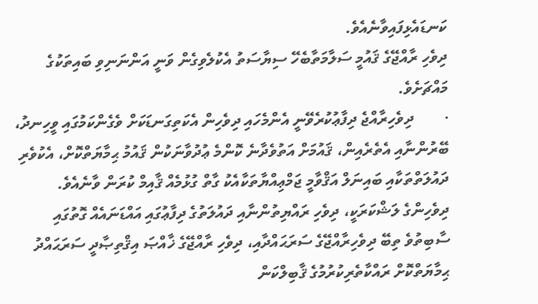ކަނޑައެޅިފައިވާނެއެވެ.
ދިވެހި ރާއްޖޭގެ ޤައުމީ ސަލާމަތާބެހޭ ސިޔާސަތު އެކުލެވިގެން ވަނީ އަންނަނިވި ބައިތަކުގެ މައްޗަށެވެ.
·        ދިވެހިރާއްޖެ ދިފާޢުކުރެވޭނީ އެންމެހައި ދިވެހިން އެކަތިގަނޑަކަށް ވެގެންކަމުގައި ވީހިނދު، ބޭރުންނާއި އެތެރެއިން، ޤައުމަށް އަތުވެދާނެ ކޮންމެ ޢުދުވާނަކުން ޤައުމު ޙިމާޔަތްކޮށް، އެކުވެރި ދައުލަތްތަކާއި ބައިނަލް އަޤްވާމީ ޖަމްޢިއްޔާތަކާއެކު ގާތް ގުޅުމެއް ޤާއިމް ކުރަން ވާނެއެވެ. ދިވެހިންގެ ލަޝްކަރަކީ، ދިވެހި ރައްޔިތުންނާއި ދައުލަތުގެ ދިފާޢުގައި އައްޑަނައެއް ގޮތުގައި ސާބިތުވެ ތިބޭ ދިވެހިރާއްޖޭގެ ސަރަޙައްދާއި، ދިވެހި ރާއްޖޭގެ ޚާއްޞަ އިޤްތިޞާދީ ސަރަޙައްދު ޙިމާޔަތްކޮށް ރައްކާތެރިކުރުމުގެ ޤާބިލްކަން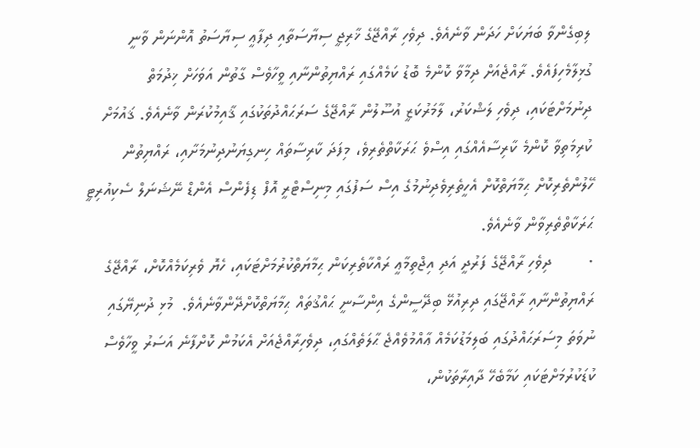ލިބިގެންވާ ބަޔަކަށް ހަދަން ވާނެއެވެ. ދިވެހި ރާއްޖޭގެ ޚާރިޖީ ސިޔާސަތާއި ދިފާޢީ ސިޔާސަތު އޮންނަން ވާނީ ގުޅިލާމެހިފައެވެ. ރާއްޖެއަށް ދިމާވާ ކޮންމެ ބޮޑު ކަމެއްގައި ރައްޔިތުންނާއި ވީހާވެސް ގާތުން އަވަހަށް ޚިދުމަތް ދިނުމަށްޓަކައި، ދިވެހި ލަޝްކަރު، ލާމަރުކަޒީ އުސޫލުން ރާއްޖޭގެ ސަރަޙައްދުތަކުގައި ޤާއިމުކުރަން ވާނެއެވެ. ޤައުމަށް ކުރިމަތިވާ ކޮންމެ ކާރިސާއެއްގައި އިސްވެ ޙަރަކާތްތެރިވެ، މިފަދަ ކާރިސާތައް ހިނގިޔަނުދިނުމަށާއި، ރައްޔިތުން ހޭލުންތެރިކޮށް ޙިމާޔަތްކޮށް އެހީތެރިވެދިނުމުގެ އިސް ސަފުގައި މިނިސްޓްރީ އޮފް ޑިފެންސް އެންޑް ނޭޝަނަލް ސެކިއުރިޓީ ޙަރަކާތްތެރިވާން ވާނެއެވެ.
·        ދިވެހި ރާއްޖޭގެ ފަރުދީ އަދި އިޖްތިމާޢީ ރައްކާތެރިކަން ޙިމާޔަތްކުރުމަށްޓަކައި، ހެޔޮ ވެރިކަމެއްކޮށް، ރާއްޖޭގެ ރައްޔިތުންނާއި ރާއްޖޭގައި ދިރިއުޅޭ ބިދޭސީންގެ އިންސާނީ ޙައްޤުތައް ޙިމާޔަތްކޮށްދޭންވާނެއެވެ.  މުޅި ދުނިޔޭގައި ނުވަތަ މިސަރަޙައްދުގައި ބަލިމަޑުކަމެއް ޢާއްމުވެއްޖެ ޙާލަތެއްގައި، ދިވެހިރާއްޖެއަށް އެކަމުން ކޮށްފާނެ އަސަރު ވީހާވެސް ކުޑަކުރުމަށްޓަކައި ކަމާބެހޭ ދާއިރާތަކުން،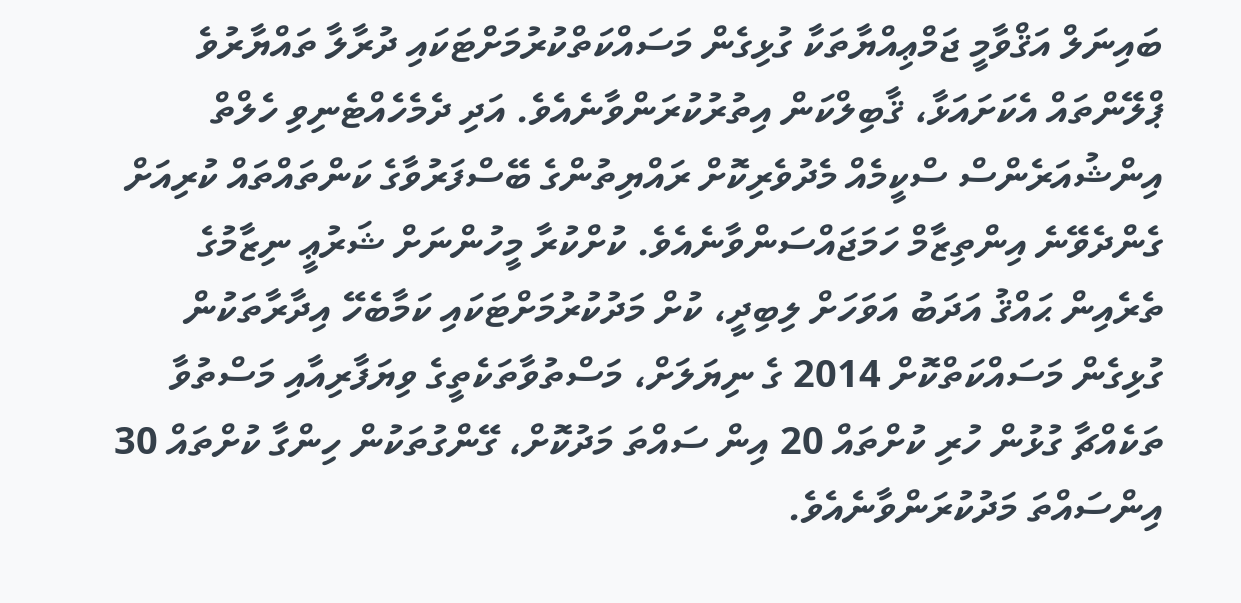ބައިނަލް އަޤްވާމީ ޖަމްޢިއްޔާތަކާ ގުޅިގެން މަސައްކަތްކުރުމަށްޓަކައި ދުރާލާ ތައްޔާރުވެ ޕްލޭންތައް އެކަށައަޅާ، ޤާބިލްކަން އިތުރުކުރަންވާނެއެވެ. އަދި ދެމެހެއްޓެނިވި ހެލްތް އިންޝުއަރެންސް ސްކީމެއް މެދުވެރިކޮށް ރައްޔިތުންގެ ބޭސްފަރުވާގެ ކަންތައްތައް ކުރިއަށް ގެންދެވޭނެ އިންތިޒާމް ހަމަޖައްސަންވާނެއެވެ. ކުށްކުރާ މީހުންނަށް ޝަރުޢީ ނިޒާމުގެ ތެރެއިން ޙައްޤު އަދަބު އަވަހަށް ލިބިދީ، ކުށް މަދުކުރުމަށްޓަކައި ކަމާބެހޭ އިދާރާތަކުން ގުޅިގެން މަސައްކަތްކޮށް 2014 ގެ ނިޔަލަށް، މަސްތުވާތަކެތީގެ ވިޔަފާރިއާއި މަސްތުވާ ތަކެއްޗާ ގުޅުން ހުރި ކުށްތައް 20 އިން ސައްތަ މަދުކޮށް، ގޭންގުތަކުން ހިންގާ ކުށްތައް 30 އިންސައްތަ މަދުކުރަންވާނެއެވެ.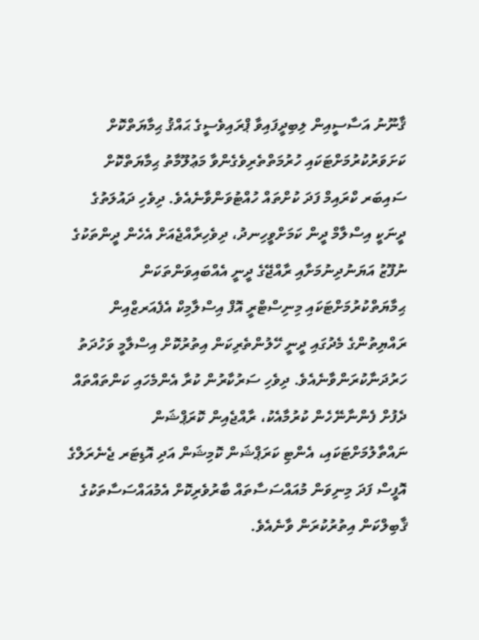ޤާނޫނު އަސާސީއިން ލިބިދީފައިވާ ޕްރައިވެސީގެ ޙައްޤު ޙިމާޔަތްކޮށް ކަށަވަރުކުރުމަށްޓަކައި ހުރުމަތްތެރިވެގެންވާ މަޢުލޫމާތު ޙިމާޔަތްކޮށް ސައިބަރ ކްރައިމް ފަދަ ކުށްތައް ހުއްޓުވަންވާނެއެވެ. ދިވެހި ދައުލަތުގެ ދީނަކީ އިސްލާމް ދީން ކަމަށްވީހިނދު، ދިވެހިރާއްޖެއަށް އެހެން ދީންތަކުގެ ނުފޫޒު އަޔަނުދިނުމަށާއި ރާއްޖޭގެ ދީނީ އެއްބައިވަންތަކަން ޙިމާޔަތްކުރުމަށްޓަކައި މިނިސްޓްރީ އޮފް އިސްލާމިކް އެފެއަރޒްއިން ރައްޔިތުންގެ މެދުގައި ދީނީ ހޭލުންތެރިކަން އިތުރުކޮށް އިސްލާމީ ވަހުދަތު ހަރުދަނާކުރަންވާނެއެވެ. ދިވެހި ސަރުކާރުން ކުރާ އެންމެހައި ކަންތައްތައް ދެފުށް ފެންނާނޭހެން ކުރުމާއެކު، ރާއްޖެއިން ކޮރަޕްޝަން ނައްތާލުމަށްޓަކައި، އެންޓި ކަރަޕްޝަން ކޮމިޝަން އަދި އޮޑިޓަރ ޖެނެރަލްގެ އޮފީސް ފަދަ މިނިވަން މުއައްސަސާތައް ބާރުވެރިކޮށް އެމުއައްސަސާތަކުގެ ޤާބިލްކަން އިތުރުކުރަން ވާނެއެވެ.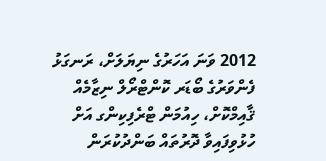2012 ވަނަ އަހަރުގެ ނިޔަލަށް، ރަނގަޅު ފެންވަރުގެ ބޯޑަރ ކޮންޓްރޯލް ނިޒާމެއް ޤާއިމްކޮށް، ހިއުމަން ޓްރެފިކިންގ އަށް ހުޅުވިފައިވާ ދޮރުތައް ބަންދުކުރަން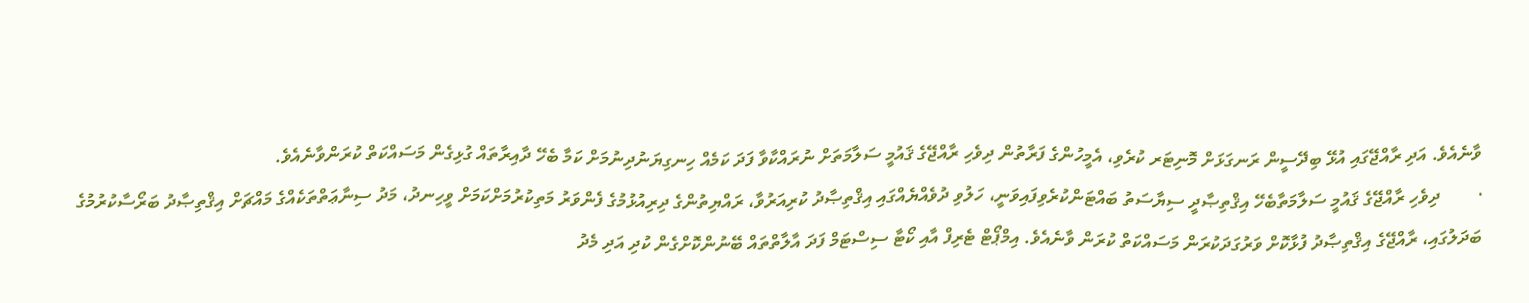ވާނެއެވެ. އަދި ރާއްޖޭގައި އުޅޭ ބިދޭސީން ރަނގަޅަށް މޮނިޓަރ ކުރެވި، އެމީހުންގެ ފަރާތުން ދިވެހި ރާއްޖޭގެ ޤައުމީ ސަލާމަތަށް ނުރައްކާވާ ފަދަ ކަމެއް ހިނގިޔަނުދިނުމަށް ކަމާ ބެހޭ ދާއިރާތައް ގުޅިގެން މަސައްކަތް ކުރަންވާނެއެވެ.
·        ދިވެހި ރާއްޖޭގެ ޤައުމީ ސަލާމަތާބެހޭ އިޤްތިޞާދީ ސިޔާސަތު ބައްޓަންކުރެވިފައިވަނީ، ހަލުވި ދުވެއްޔެއްގައި އިޤްތިޞާދު ކުރިއަރުވާ، ރައްޔިތުންގެ ދިރިއުޅުމުގެ ފެންވަރު މަތިކުރުމަށްކަމަށް ވީހިނދު، މަދު ސިނާޢަތްތަކެއްގެ މައްޗަށް އިޤްތިޞާދު ބަރޯސާކުރުމުގެ ބަދަލުގައި، ރާއްޖޭގެ އިޤްތިޞާދު ފުޅާކޮށް ވަރުގަދަކުރަން މަސައްކަތް ކުރަން ވާނެއެވެ. އިމްޕޯޓް ޓެރިފް އާއި ކޯޓާ ސިސްޓަމް ފަދަ އާލާތްތައް ބޭނުންކޮށްގެން ކުދި އަދި މެދު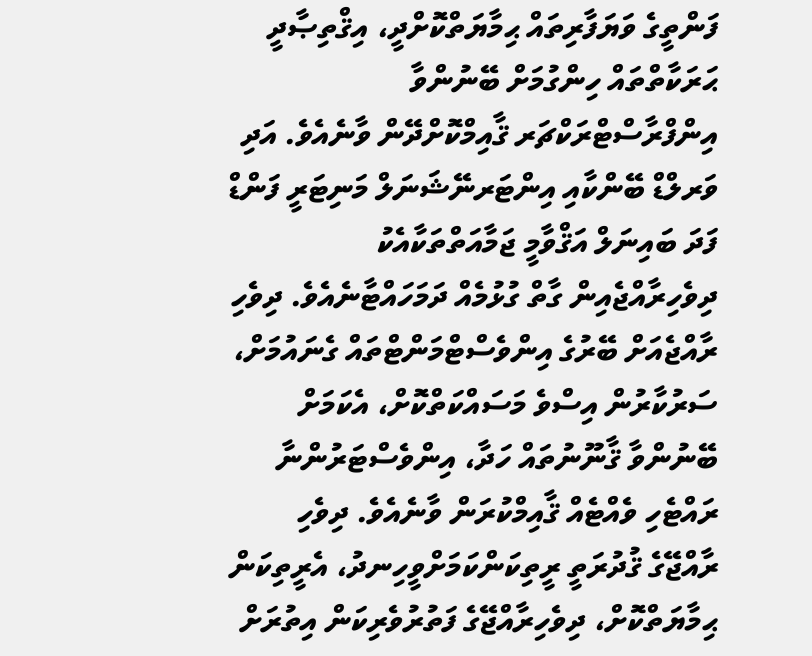ފަންތީގެ ވަޔަފާރިތައް ޙިމާޔަތްކޮށްދީ، އިޤްތިޞާދީ ޙަރަކާތްތައް ހިންގުމަށް ބޭނުންވާ އިންފްރާސްޓްރަކްޗަރ ޤާއިމްކޮށްދޭން ވާނެއެވެ. އަދި ވަރލްޑް ބޭންކާއި އިންޓަރނޭޝަނަލް މަނިޓަރީ ފަންޑް ފަދަ ބައިނަލް އަޤްވާމީ ޖަމާއަތްތަކާއެކު ދިވެހިރާއްޖެއިން ގާތް ގުޅުމެއް ދަމަހައްޓާނެއެވެ. ދިވެހި ރާއްޖެއަށް ބޭރުގެ އިންވެސްޓްމަންޓްތައް ގެނައުމަށް، ސަރުކާރުން އިސްވެ މަސައްކަތްކޮށް، އެކަމަށް ބޭނުންވާ ޤާނޫނުތައް ހަދާ، އިންވެސްޓަރުންނާ ރައްޓެހި ވެއްޓެއް ޤާއިމްކުރަން ވާނެއެވެ. ދިވެހި ރާއްޖޭގެ ޤުދުރަތީ ރީތިކަންކަމަށްވީހިނދު، އެރީތިކަން ޙިމާޔަތްކޮށް، ދިވެހިރާއްޖޭގެ ފަތުރުވެރިކަން އިތުރަށް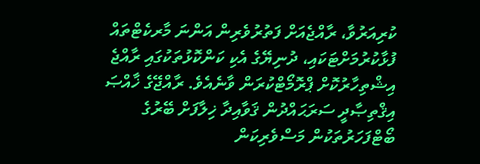ކުރިއަރުވާ، ރާއްޖެއަށް ފަތުރުވެރިން އަންނަ މާރކެޓްތައް ފުޅާކުރުމަށްޓަކައި، ދުނިޔޭގެ އެކި ކަންކޮޅުތަކުގައި ރާއްޖެ އިޝްތިހާރުކޮށް ޕްރޮމޯޓްކުރަން ވާނެއެވެ. ރާއްޖޭގެ ޚާއްޞަ އިޤްތިޞާދީ ސަރަޙައްދުން ޤަވާއިދާ ޚިލާފަށް ބޭރުގެ ބޯޓްފަހަރުތަކުން މަސްވެރިކަން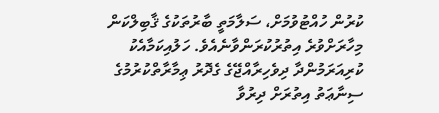ކުރުން ހުއްޓުވުމަށް، ސަލާމަތީ ބާރުތަކުގެ ޤާބިލްކަން މިހާރަށްވުރެ އިތުރުކުރަންވާނެއެވެ. ހަލުއިކަމާއެކު ކުރިއަރަމުންދާ ދިވެހިރާއްޖޭގެ ގެދޮރު ޢިމާރާތްކުރުމުގެ ސިނާޢަތު އިތުރަށް ދިރުވާ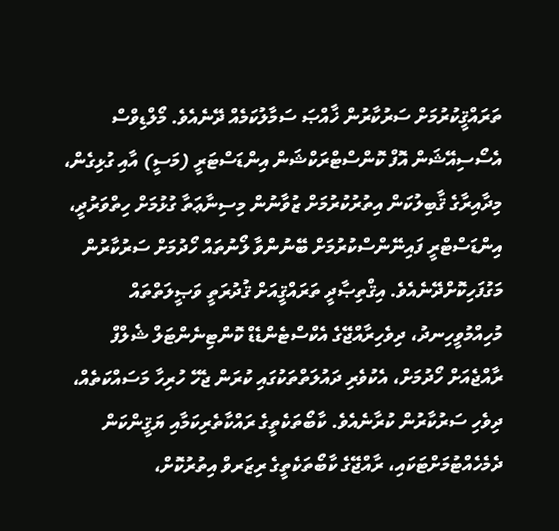ތަރައްޤީކުރުމަށް ސަރުކާރުން ޚާއްޞަ ސަމާލުކަމެއް ދޭނެއެވެ. މޯލްޑިވްސް އެސޯސިއޭޝަން އޮފް ކޮންސްޓްރަކްޝަން އިންޑަސްޓަރީ (މަސީ) އާއި ގުޅިގެން، މިދާއިރާގެ ޤާބިލުކަން އިތުރުކުރުމަށް ޒުވާނުން މިސިނާޢަތާ ގުޅުމަށް ހިތްވަރުދީ، އިންޑަސްޓްރީ ފައިނޭންސްކުރުމަށް ބޭނުންވާ ލޯނުތައް ހޯދުމަށް ސަރުކާރުން މަގުފަހިކޮށްދޭނެއެވެ. އިޤްތިޞާދީ ތަރައްޤީއަށް ޤުދުރަތީ ވަޞީލަތްތައް މުހިއްމުވީހިނދު، ދިވެހިރާއްޖޭގެ އެކްސްޓެންޑެޑް ކޮންޓިނެންޓަލް ޝެލްފް ރާއްޖެއަށް ހޯދުމަށް، އެކުވެރި ދައުލަތްތަކުގައި ކުރަން ޖެހޭ ހުރިހާ މަސައްކަތެއް، ދިވެހި ސަރުކާރުން ކުރާނެއެވެ. ކާބޯތަކެތީގެ ރައްކާތެރިކަމާއި ޔަޤީންކަން ދެމެހެއްޓުމަށްޓަކައި، ރާއްޖޭގެ ކާބޯތަކެތީގެ ރިޒަރވް އިތުރުކޮށް،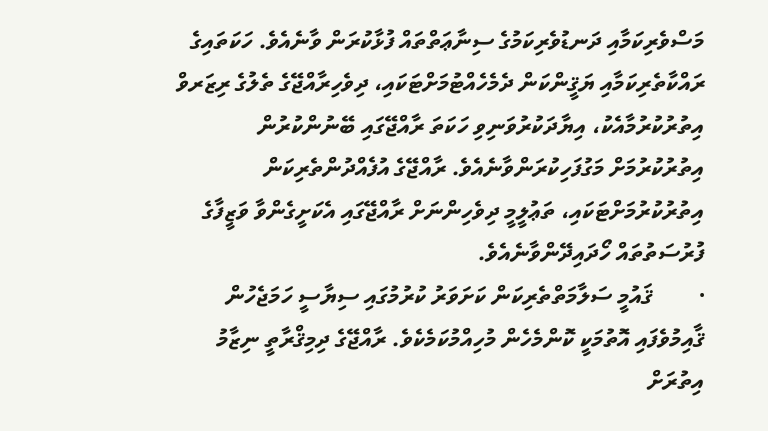މަސްވެރިކަމާއި ދަނޑުވެރިކަމުގެ ސިނާޢަތްތައް ފުޅާކުރަން ވާނެއެވެ. ހަކަތައިގެ ރައްކާތެރިކަމާއި ޔަޤީންކަން ދެމެހެއްޓުމަށްޓަކައި، ދިވެހިރާއްޖޭގެ ތެލުގެ ރިޒަރވް އިތުރުކުރުމާއެކު، އިޔާދަކުރުވަނިވި ހަކަތަ ރާއްޖޭގައި ބޭނުންކުރުން އިތުރުކުރުމަށް މަގުފަހިކުރަންވާނެއެވެ. ރާއްޖޭގެ އުފެއްދުންތެރިކަން އިތުރުކުރުމަށްޓަކައި، ތަޢުލީމީ ދިވެހިންނަށް ރާއްޖޭގައި އެކަށީގެންވާ ވަޒީފާގެ ފުރުސަތުތައް ހޯދައިދޭންވާނެއެވެ.
·        ޤައުމީ ސަލާމަތްތެރިކަން ކަށަވަރު ކުރުމުގައި ސިޔާސީ ހަމަޖެހުން ޤާއިމުވެފައި އޮތުމަކީ ކޮންމެހެން މުހިއްމުކަމެކެވެ. ރާއްޖޭގެ ދިމިޤްރާތީ ނިޒާމު އިތުރަށް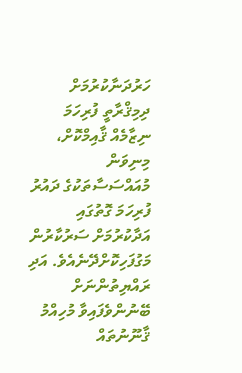ހަރުދަނާކުރުމަށް ދިމިޤްރާތީ ފުރިހަމަ ނިޒާމެއް ޤާއިމްކޮށް، މިނިވަން މުއައްސަސާތަކުގެ ދައުރު ފުރިހަމަ ގޮތުގައި އަދާކުރުމަށް ސަރުކާރުން މަގުފަހިކޮށްދޭނެއެވެ. އަދި ރައްޔިތުންނަށް ބޭނުންވެފައިވާ މުހިއްމު ޤާނޫނުތައް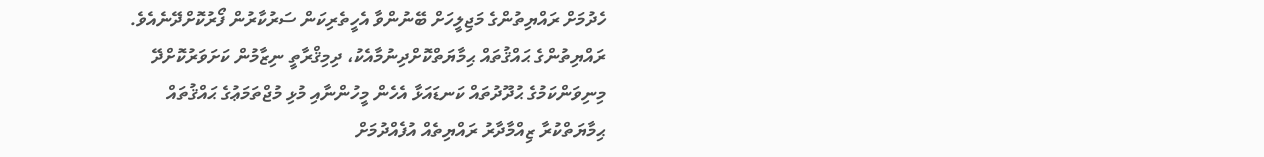ހެދުމަށް ރައްޔިތުންގެ މަޖިލީހަށް ބޭނުންވާ އެހީތެރިކަން ސަރުކާރުން ފޯރުކޮށްދޭނެއެވެ. ރައްޔިތުންގެ ޙައްޤުތައް ޙިމާޔަތްކޮށްދިނުމާއެކު، ދިމިޤްރާތީ ނިޒާމުން ކަށަވަރުކޮށްދޭ މިނިވަންކަމުގެ ޙުދޫދުތައް ކަނޑައަޅާ އެހެން މީހުންނާއި މުޅި މުޖްތަމަޢުގެ ޙައްޤުތައް ޙިމާޔަތްކުރާ ޒިއްމާދާރު ރައްޔިތެއް އުފެއްދުމަށް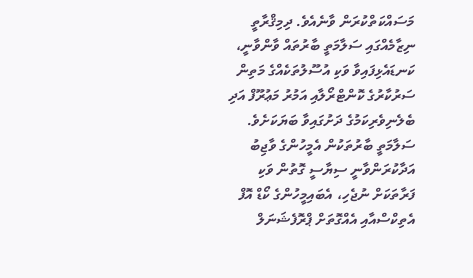މަސައްކަތްކުރަން ވާނެއެވެ. ދިމިޤްރާތީ ނިޒާމެއްގައި ސަލާމަތީ ބާރުތައް ވާންވާނީ، ކަނޑައެޅިފައިވާ ވަކި އުސޫލުތަކެއްގެ މަތިން ސަރުކާރުގެ ކޮންޓްރޯލާއި އަމުރު މަޢުރޫފް އަދި ބެލެނިވެރިކަމުގެ ދަށުގައިވާ ބަޔަކަށެވެ. ސަލާމަތީ ބާރުތަކުން އެމީހުންގެ ވާޖިބު އަދާކުރަންވާނީ ސިޔާސީ ގޮތުން ވަކި ފަރާތަކަށް ނުޖެހި، އެބައިމީހުންގެ ކޯޑް އޮފް އެތިކްސްއާއި އެއްގޮތަށް ޕްރޮފެޝަނަލް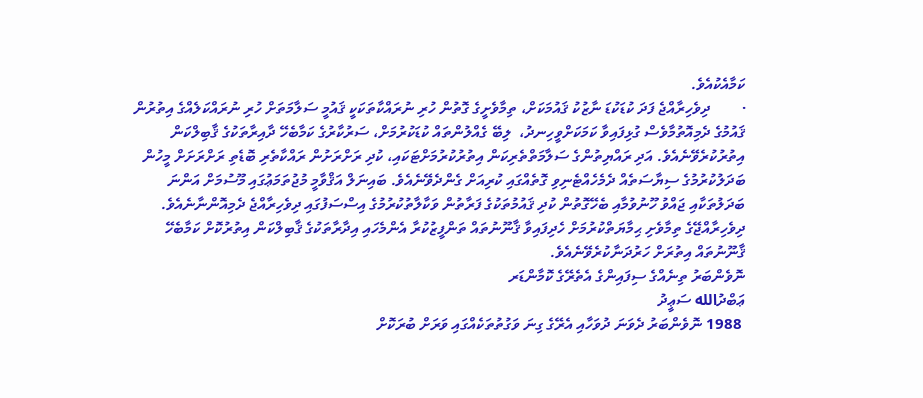ކަމާއެކުއެވެ.
·        ދިވެހިރާއްޖެ ފަދަ ކުޑަކުޑަ ނާޒުކު ޤައުމަކަށް، ތިމާވެށީގެ ގޮތުން ހުރި ނުރައްކާތަކަކީ ޤައުމީ ސަލާމަތަށް ހުރި ނުރައްކަލެއްގެ އިތުރުން ޤައުމުގެ ދެމިއޮތުމާވެސް ގުޅިފައިވާ ކަމަކަށްވީހިނދު،  ލިބޭ ގެއްލުންތައް ކުޑަކުރުމަށް، ސަރުކާރުގެ ކަމާބެހޭ ދާއިރާތަކުގެ ޤާބިލްކަން އިތުރުކުރެވޭނެއެވެ. އަދި ރައްޔިތުންގެ ސަލާމަތްތެރިކަން އިތުރުކުރުމަށްޓަކައި، ކުދި ރަށްރަށުން ރައްކާތެރި ބޮޑެތި ރަށްރަށަށް މީހުން ބަދަލުކުރުމުގެ ސިޔާސަތެއް ދެމެހެއްޓެނިވި ގޮތެއްގައި ކުރިއަށް ގެންދެވޭނެއެވެ. ބައިނަލް އަޤްވާމީ މުޖުތަމަޢުގައި މޫސުމަށް އަންނަ ބަދަލުތަކާއި ޖައްވު ހޫނުވުމާއި ބެހޭގޮތުން ކުދި ޤައުމުތަކުގެ ފަރާތުން ވަކާލާތުކުރުމުގެ އިސްސަފުގައި ދިވެހިރާއްޖެ ދެމިއޮންނާނެއެވެ. ދިވެހިރާއްޖޭގެ ތިމާވެށި ޙިމާޔަތްކުރުމަށް ހެދިފައިވާ ޤާނޫނުތައް ތަންފީޒުކުރާ އެންމެހައި އިދާރާތަކުގެ ޤާބިލްކަން އިތުރުކޮށް ކަމާބެހޭ ޤާނޫނުތައް އިތުރަށް ހަރުދަނާކުރެވޭނެއެވެ.
ނޮވެންބަރު ތިނެއްގެ ސިފައިންގެ އެތެރޭގެ ކޮމާންޑަރ
ޢަބްދުالله ސަޢީދު
 1988 ނޮވެންބަރު ދެވަނަ ދުވަހާއި އެރޭގެ ގިނަ ވަގުތުތަކެއްގައި ވަރަށް ބުރަކޮށް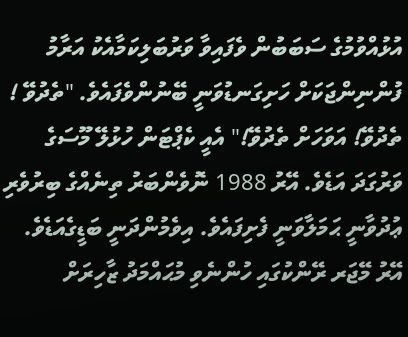އުޅުއްވުމުގެ ސަބަބުން ވެފައިވާ ވަރުބަލިކަމާއެކު އަރާމު ފުންނިންޖަކަށް ހަށިގަނޑުވަނީ ބޭނުންވެފައެވެ. "ތެދުވޭ ! ތެދުވޭ! އަވަހަށް ތެދުވޭ!" އެއީ ކެޕްޓަން ހުޅުލޭ މޫސަގެ ވަރުގަދަ އަޑެވެ. އޭރު 1988 ނޮވެންބަރު ތިނެއްގެ ބިރުވެރި ޢުދުވާނީ ޙަމަލާވަނީ ފެށިފައެވެ. އިވެމުންދަނީ ބަޑީގެއަޑެވެ. އޭރު މޭޖަރ ރޭންކުގައި ހުންނެވި މުޙައްމަދު ޒާހިރަށް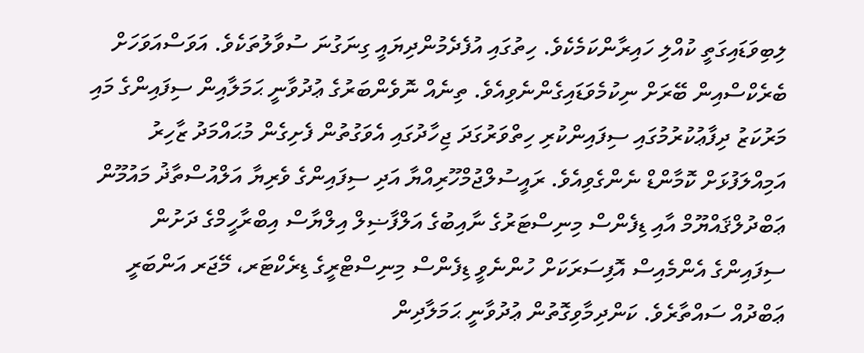ލިބިވަޑައިގަތީ ކުއްލި ހައިރާންކަމެކެވެ. ހިތުގައި އުފެދެމުންދިޔައީ ގިނަގުނަ ސުވާލުތަކެވެ. އަވަސްއަވަހަށް ބެރެކްސްއިން ބޭރަށް ނިކުމެވަޑައިގެންނެވިއެވެ. ތިނެއް ނޮވެންބަރުގެ ޢުދުވާނީ ޙަމަލާއިން ސިފައިންގެ މައި މަރުކަޒު ދިފާޢުކުރުމުގައި ސިފައިންކުރި ހިތްވަރުގަދަ ޖިހާދުގައި އެވަގުތުން ފެށިގެން މުޙައްމަދު ޒާހިރު އަމިއްލަފުޅަށް ކޮމާންޑް ނެންގެވިއެވެ. ރައީސުލްޖުމްހޫރިއްޔާ އަދި ސިފައިންގެ ވެރިޔާ އަލްއުސްތާޛު މައުމޫން ޢަބްދުލްޤައްޔޫމް އާއި ޑިފެންސް މިނިސްޓަރުގެ ނާއިބުގެ އަލްފާޟިލް އިލްޔާސް އިބްރާހީމްގެ ދަށުން ސިފައިންގެ އެންމެއިސް އޮފިސަރަކަށް ހުންނެވީ ޑިފެންސް މިނިސްޓްރީގެ ޑިރެކްޓަރ، މޭޖަރ އަންބަރީ ޢަބްދުއް ސައްތާރެވެ. ކަންދިމާވިގޮތުން ޢުދުވާނީ ޙަމަލާދިން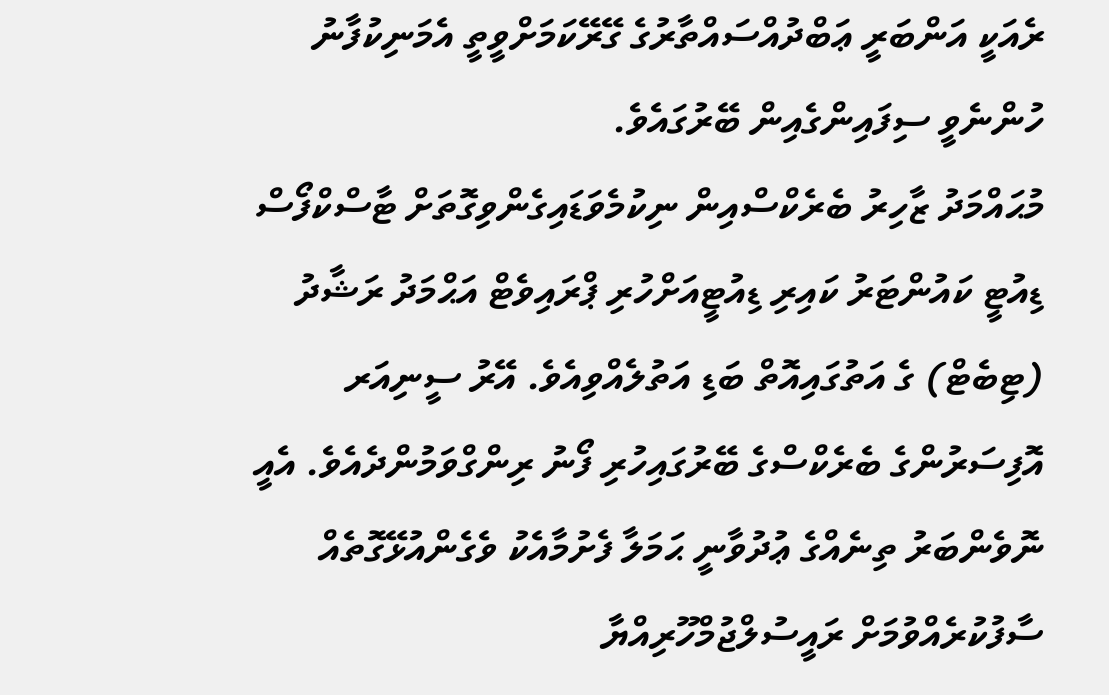ރެއަކީ އަންބަރީ ޢަބްދުއްސައްތާރުގެ ގޭރޭކަމަށްވީތީ އެމަނިކުފާނު ހުންނެވީ ސިފައިންގެއިން ބޭރުގައެވެ.
މުޙައްމަދު ޒާހިރު ބެރެކްސްއިން ނިކުމެވަޑައިގެންވިގޮތަށް ޓާސްކްފޯސް ޑިއުޓީ ކައުންޓަރު ކައިރި ޑިއުޓީއަށްހުރި ޕްރައިވެޓް އަޙްމަދު ރަޝާދު (ޓިބެޓް) ގެ އަތުގައިއޮތް ބަޑި އަތުލެއްވިއެވެ. އޭރު ސީނިއަރ އޮފިސަރުންގެ ބެރެކްސްގެ ބޭރުގައިހުރި ފޯނު ރިންގްވަމުންދެއެވެ. އެއީ ނޮވެންބަރު ތިނެއްގެ ޢުދުވާނީ ޙަމަލާ ފެށުމާއެކު ވެގެންއުޅޭގޮތެއް ސާފުކުރެއްވުމަށް ރައީސުލްޖުމްހޫރިއްޔާ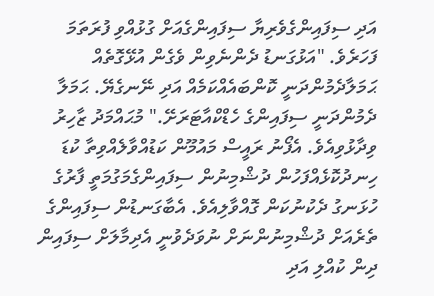އަދި ސިފައިންގެވެރިޔާ ސިފައިންގެއަށް ގުޅުއްވި ފުރަތަމަ ފަހަރެވެ. "އަޅުގަނޑު ދެންނެވިން ވެގެން އުޅޭގޮތެއް ޙަމަލާދެމުންދަނީ ކޮންބައެއްކަމެއް އަދި ނޭނގެޔޭ. ޙަމަލާ ދެމުންދަނީ ސިފައިންގެ ހެޑްކްއާޓަރަށޭ." މުޙައްމަދު ޒާހިރު ވިދާޅުވިއެވެ. އެފޯނު ރައީސް މައުމޫން ކަޑުއްވާލެއްވިތާ ކުޑަ ހިނދުކޮޅެއްފަހުން ދުޝްމިނުން ސިފައިންގެމަގުމަތީ ފާރުގެ ހުޅަނގު ދެކުނުކަން ގޮއްވާލިއެވެ. އެބާގަނޑުން ސިފައިންގެ ތެރެއަށް ދުޝްމިނުންނަށް ނުވަދެވުނީ އެދިމާލަށް ސިފައިން ދިން ކުއްލި އަދި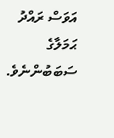އަވަސް ރައްދު ޙަމަލާގެ ސަބަބުންނެވެ.